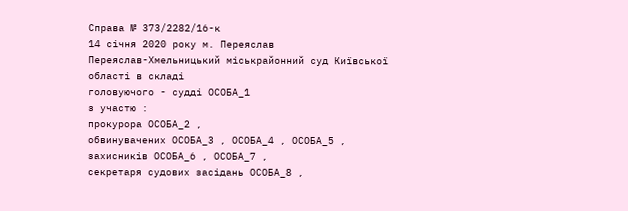Справа № 373/2282/16-к
14 січня 2020 року м. Переяслав
Переяслав-Хмельницький міськрайонний суд Київської області в складі
головуючого - судді ОСОБА_1
з участю :
прокурора ОСОБА_2 ,
обвинувачених ОСОБА_3 , ОСОБА_4 , ОСОБА_5 ,
захисників ОСОБА_6 , ОСОБА_7 ,
секретаря судових засідань ОСОБА_8 ,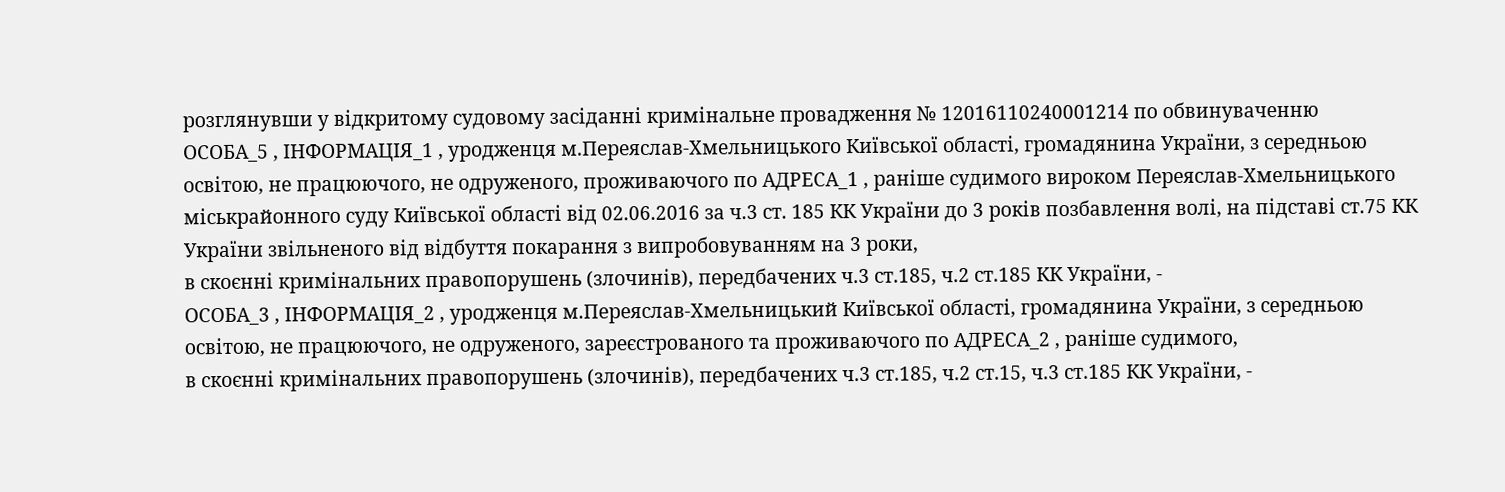розглянувши у відкритому судовому засіданні кримінальне провадження № 12016110240001214 по обвинуваченню
ОСОБА_5 , ІНФОРМАЦІЯ_1 , уродженця м.Переяслав-Хмельницького Київської області, громадянина України, з середньою освітою, не працюючого, не одруженого, проживаючого по АДРЕСА_1 , раніше судимого вироком Переяслав-Хмельницького міськрайонного суду Київської області від 02.06.2016 за ч.3 ст. 185 КК України до 3 років позбавлення волі, на підставі ст.75 КК України звільненого від відбуття покарання з випробовуванням на 3 роки,
в скоєнні кримінальних правопорушень (злочинів), передбачених ч.3 ст.185, ч.2 ст.185 КК України, -
ОСОБА_3 , ІНФОРМАЦІЯ_2 , уродженця м.Переяслав-Хмельницький Київської області, громадянина України, з середньою освітою, не працюючого, не одруженого, зареєстрованого та проживаючого по АДРЕСА_2 , раніше судимого,
в скоєнні кримінальних правопорушень (злочинів), передбачених ч.3 ст.185, ч.2 ст.15, ч.3 ст.185 КК України, -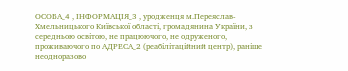ОСОБА_4 , ІНФОРМАЦІЯ_3 , уродженця м.Переяслав-Хмельницького Київської області, громадянина України, з середньою освітою, не працюючого, не одруженого, проживаючого по АДРЕСА_2 (реабілітаційний центр), раніше неодноразово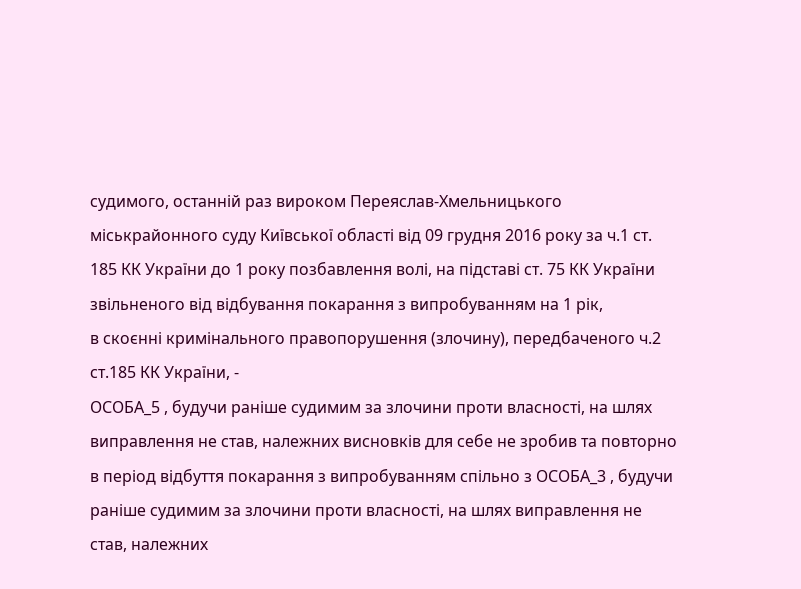судимого, останній раз вироком Переяслав-Хмельницького міськрайонного суду Київської області від 09 грудня 2016 року за ч.1 ст. 185 КК України до 1 року позбавлення волі, на підставі ст. 75 КК України звільненого від відбування покарання з випробуванням на 1 рік,
в скоєнні кримінального правопорушення (злочину), передбаченого ч.2 ст.185 КК України, -
ОСОБА_5 , будучи раніше судимим за злочини проти власності, на шлях виправлення не став, належних висновків для себе не зробив та повторно в період відбуття покарання з випробуванням спільно з ОСОБА_3 , будучи раніше судимим за злочини проти власності, на шлях виправлення не став, належних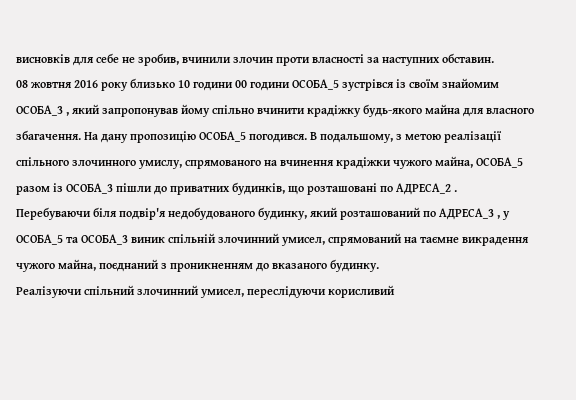висновків для себе не зробив, вчинили злочин проти власності за наступних обставин.
08 жовтня 2016 року близько 10 години 00 години ОСОБА_5 зустрівся із своїм знайомим ОСОБА_3 , який запропонував йому спільно вчинити крадіжку будь-якого майна для власного збагачення. На дану пропозицію ОСОБА_5 погодився. В подальшому, з метою реалізації спільного злочинного умислу, спрямованого на вчинення крадіжки чужого майна, ОСОБА_5 разом із ОСОБА_3 пішли до приватних будинків, що розташовані по АДРЕСА_2 .
Перебуваючи біля подвір'я недобудованого будинку, який розташований по АДРЕСА_3 , у ОСОБА_5 та ОСОБА_3 виник спільній злочинний умисел, спрямований на таємне викрадення чужого майна, поєднаний з проникненням до вказаного будинку.
Реалізуючи спільний злочинний умисел, переслідуючи корисливий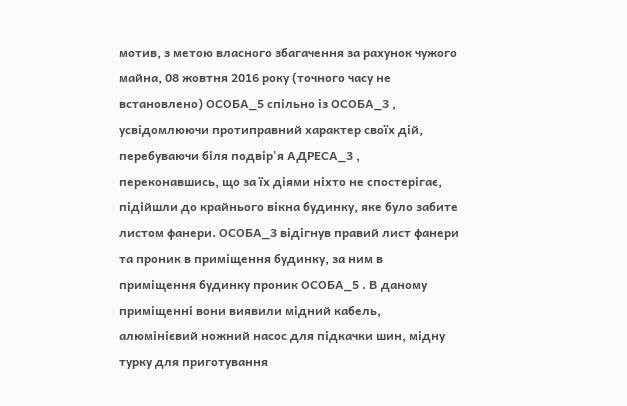мотив, з метою власного збагачення за рахунок чужого майна, 08 жовтня 2016 року (точного часу не встановлено) ОСОБА_5 спільно із ОСОБА_3 , усвідомлюючи протиправний характер своїх дій, перебуваючи біля подвір'я АДРЕСА_3 , переконавшись, що за їх діями ніхто не спостерігає, підійшли до крайнього вікна будинку, яке було забите листом фанери. ОСОБА_3 відігнув правий лист фанери та проник в приміщення будинку, за ним в приміщення будинку проник ОСОБА_5 . В даному приміщенні вони виявили мідний кабель, алюмінієвий ножний насос для підкачки шин, мідну турку для приготування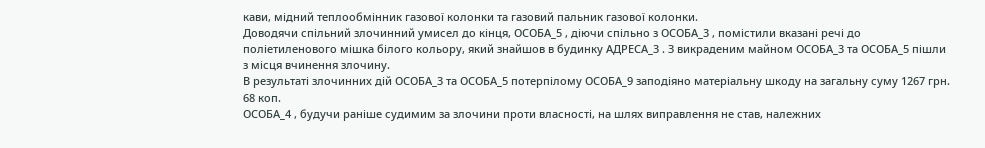кави, мідний теплообмінник газової колонки та газовий пальник газової колонки.
Доводячи спільний злочинний умисел до кінця, ОСОБА_5 , діючи спільно з ОСОБА_3 , помістили вказані речі до поліетиленового мішка білого кольору, який знайшов в будинку АДРЕСА_3 . З викраденим майном ОСОБА_3 та ОСОБА_5 пішли з місця вчинення злочину.
В результаті злочинних дій ОСОБА_3 та ОСОБА_5 потерпілому ОСОБА_9 заподіяно матеріальну шкоду на загальну суму 1267 грн. 68 коп.
ОСОБА_4 , будучи раніше судимим за злочини проти власності, на шлях виправлення не став, належних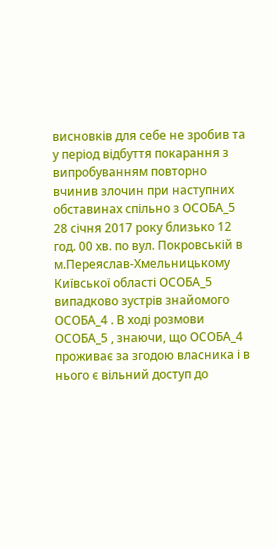висновків для себе не зробив та у період відбуття покарання з випробуванням повторно вчинив злочин при наступних обставинах спільно з ОСОБА_5
28 січня 2017 року близько 12 год. 00 хв. по вул. Покровській в м.Переяслав-Хмельницькому Київської області ОСОБА_5 випадково зустрів знайомого ОСОБА_4 . В ході розмови ОСОБА_5 , знаючи, що ОСОБА_4 проживає за згодою власника і в нього є вільний доступ до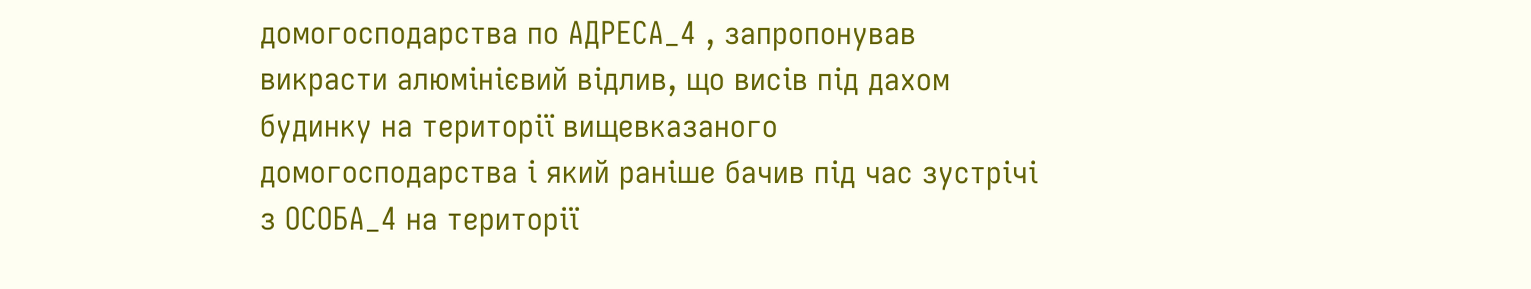домогосподарства по АДРЕСА_4 , запропонував викрасти алюмінієвий відлив, що висів під дахом будинку на території вищевказаного домогосподарства і який раніше бачив під час зустрічі з ОСОБА_4 на території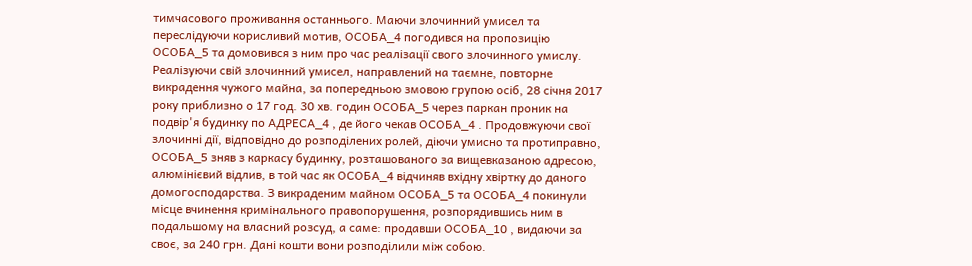тимчасового проживання останнього. Маючи злочинний умисел та переслідуючи корисливий мотив, ОСОБА_4 погодився на пропозицію ОСОБА_5 та домовився з ним про час реалізації свого злочинного умислу.
Реалізуючи свій злочинний умисел, направлений на таємне, повторне викрадення чужого майна, за попередньою змовою групою осіб, 28 січня 2017 року приблизно о 17 год. 30 хв. годин ОСОБА_5 через паркан проник на подвір'я будинку по АДРЕСА_4 , де його чекав ОСОБА_4 . Продовжуючи свої злочинні дії, відповідно до розподілених ролей, діючи умисно та протиправно, ОСОБА_5 зняв з каркасу будинку, розташованого за вищевказаною адресою, алюмінієвий відлив, в той час як ОСОБА_4 відчиняв вхідну хвіртку до даного домогосподарства. З викраденим майном ОСОБА_5 та ОСОБА_4 покинули місце вчинення кримінального правопорушення, розпорядившись ним в подальшому на власний розсуд, а саме: продавши ОСОБА_10 , видаючи за своє, за 240 грн. Дані кошти вони розподілили між собою.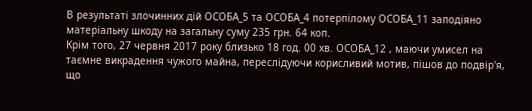В результаті злочинних дій ОСОБА_5 та ОСОБА_4 потерпілому ОСОБА_11 заподіяно матеріальну шкоду на загальну суму 235 грн. 64 коп.
Крім того, 27 червня 2017 року близько 18 год. 00 хв. ОСОБА_12 , маючи умисел на таємне викрадення чужого майна, переслідуючи корисливий мотив, пішов до подвір'я, що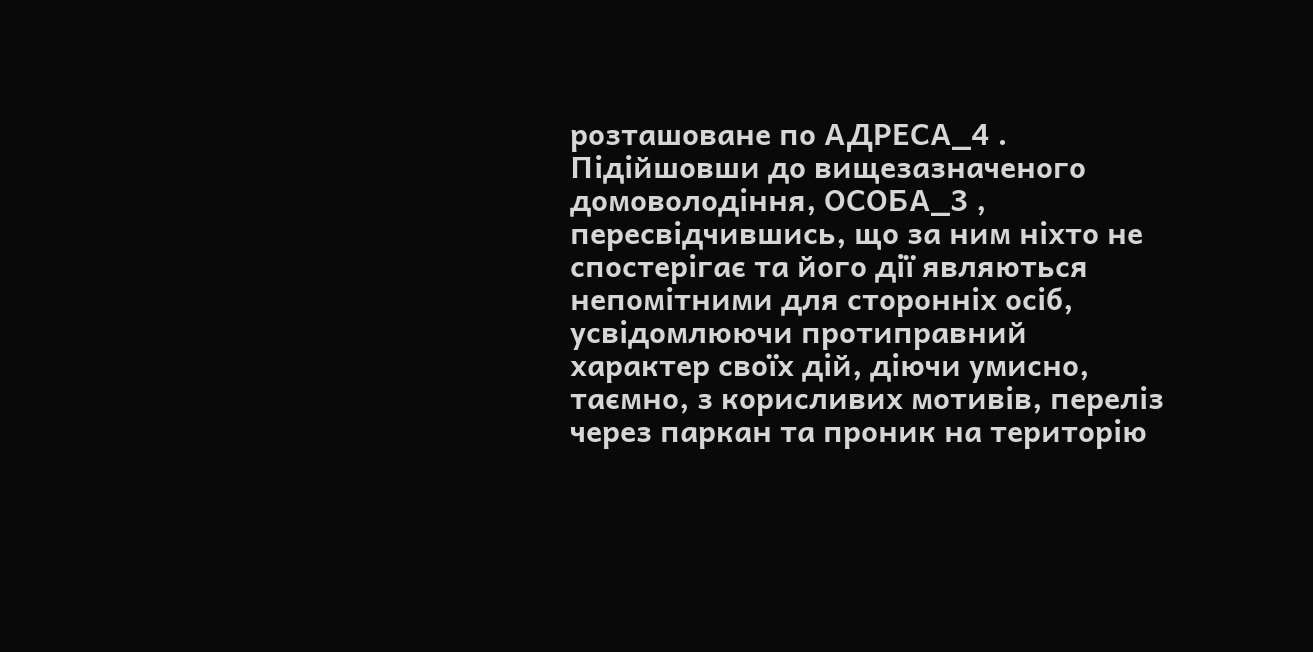розташоване по АДРЕСА_4 .
Підійшовши до вищезазначеного домоволодіння, ОСОБА_3 , пересвідчившись, що за ним ніхто не спостерігає та його дії являються непомітними для сторонніх осіб, усвідомлюючи протиправний характер своїх дій, діючи умисно, таємно, з корисливих мотивів, переліз через паркан та проник на територію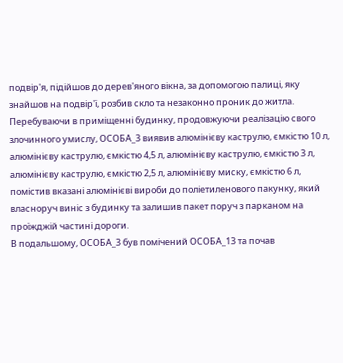подвір'я, підійшов до дерев'яного вікна, за допомогою палиці, яку знайшов на подвір'ї, розбив скло та незаконно проник до житла.
Перебуваючи в приміщенні будинку, продовжуючи реалізацію свого злочинного умислу, ОСОБА_3 виявив алюмінієву каструлю, ємкістю 10 л, алюмінієву каструлю, ємкістю 4,5 л, алюмінієву каструлю, ємкістю 3 л, алюмінієву каструлю, ємкістю 2,5 л, алюмінієву миску, ємкістю 6 л, помістив вказані алюмінієві вироби до поліетиленового пакунку, який власноруч виніс з будинку та залишив пакет поруч з парканом на проїжджій частині дороги.
В подальшому, ОСОБА_3 був помічений ОСОБА_13 та почав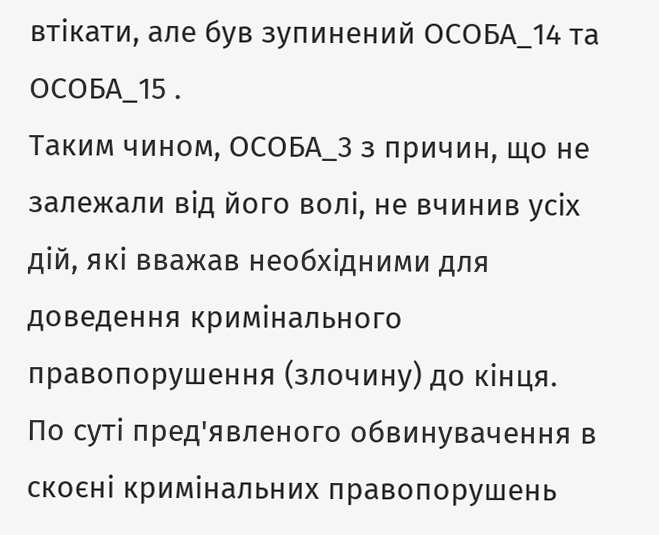втікати, але був зупинений ОСОБА_14 та ОСОБА_15 .
Таким чином, ОСОБА_3 з причин, що не залежали від його волі, не вчинив усіх дій, які вважав необхідними для доведення кримінального правопорушення (злочину) до кінця.
По суті пред'явленого обвинувачення в скоєні кримінальних правопорушень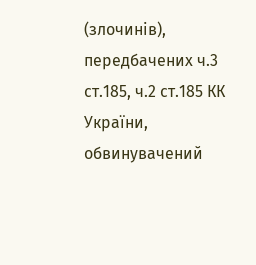(злочинів), передбачених ч.3 ст.185, ч.2 ст.185 КК України, обвинувачений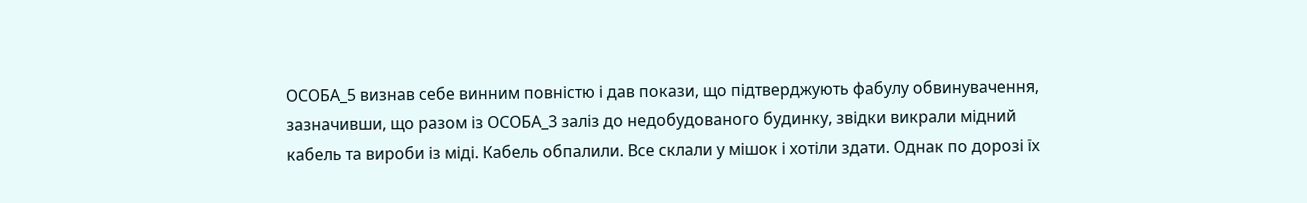ОСОБА_5 визнав себе винним повністю і дав покази, що підтверджують фабулу обвинувачення, зазначивши, що разом із ОСОБА_3 заліз до недобудованого будинку, звідки викрали мідний кабель та вироби із міді. Кабель обпалили. Все склали у мішок і хотіли здати. Однак по дорозі їх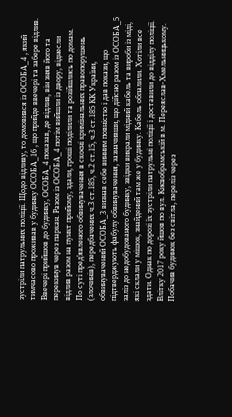зустріли патрульних поліції. Щодо відливу, то домовився із ОСОБА_4 , який тимчасово проживав у будинку ОСОБА_16 , що прийде ввечері та забере відлив. Ввечері прийшов до будинку, ОСОБА_4 показав, де відлив, він зняв його та перекинув через паркан. Разом із ОСОБА_4 потім вийшли із двору, віднесли відлив разом на пункт прийому, здали, гроші поділили та розійшлись по домам.
По суті пред'явленого обвинувачення в скоєні кримінальних правопорушень (злочинів), передбачених ч.3 ст.185, ч.2 ст.15, ч.3 ст.185 КК України, обвинувачений ОСОБА_3 визнав себе винним повністю і дав покази, що підтверджують фабулу обвинувачення, зазначивши, що дійсно разом із ОСОБА_5 заліз до недобудованого будинку, звідки викрали мідний кабель та вироби із міді, які склали у мішок, знайдений там же у будинку. Кабель обпалили. Хотіли все здати. Однак по дорозі їх зустріли патрульні поліції і доставили до відділу поліції. Влітку 2017 року йшов по вул. Києвобрамській в м. Переяслав-Хмельницькому. Побачив будинок без світла, переліз через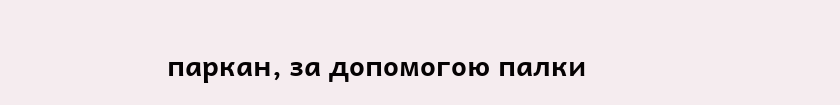паркан, за допомогою палки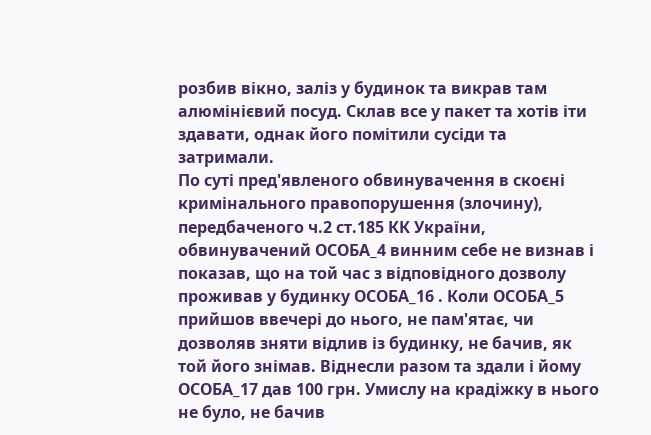розбив вікно, заліз у будинок та викрав там алюмінієвий посуд. Склав все у пакет та хотів іти здавати, однак його помітили сусіди та затримали.
По суті пред'явленого обвинувачення в скоєні кримінального правопорушення (злочину), передбаченого ч.2 ст.185 КК України, обвинувачений ОСОБА_4 винним себе не визнав і показав, що на той час з відповідного дозволу проживав у будинку ОСОБА_16 . Коли ОСОБА_5 прийшов ввечері до нього, не пам'ятає, чи дозволяв зняти відлив із будинку, не бачив, як той його знімав. Віднесли разом та здали і йому ОСОБА_17 дав 100 грн. Умислу на крадіжку в нього не було, не бачив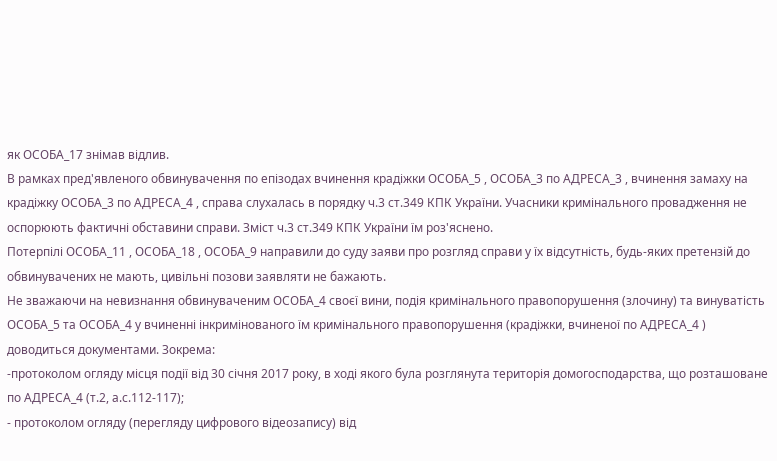як ОСОБА_17 знімав відлив.
В рамках пред'явленого обвинувачення по епізодах вчинення крадіжки ОСОБА_5 , ОСОБА_3 по АДРЕСА_3 , вчинення замаху на крадіжку ОСОБА_3 по АДРЕСА_4 , справа слухалась в порядку ч.3 ст.349 КПК України. Учасники кримінального провадження не оспорюють фактичні обставини справи. Зміст ч.3 ст.349 КПК України їм роз'яснено.
Потерпілі ОСОБА_11 , ОСОБА_18 , ОСОБА_9 направили до суду заяви про розгляд справи у їх відсутність, будь-яких претензій до обвинувачених не мають, цивільні позови заявляти не бажають.
Не зважаючи на невизнання обвинуваченим ОСОБА_4 своєї вини, подія кримінального правопорушення (злочину) та винуватість ОСОБА_5 та ОСОБА_4 у вчиненні інкримінованого їм кримінального правопорушення (крадіжки, вчиненої по АДРЕСА_4 ) доводиться документами. Зокрема:
-протоколом огляду місця події від 30 січня 2017 року, в ході якого була розглянута територія домогосподарства, що розташоване по АДРЕСА_4 (т.2, а.с.112-117);
- протоколом огляду (перегляду цифрового відеозапису) від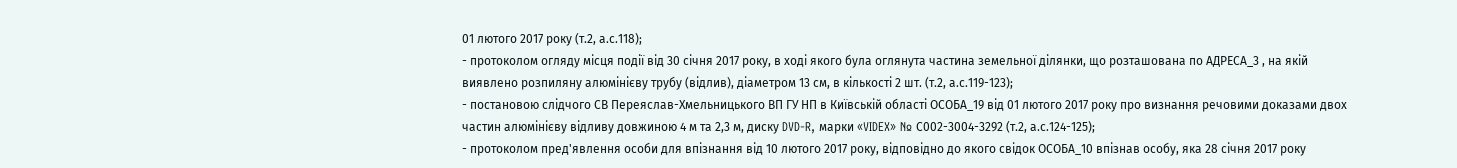01 лютого 2017 року (т.2, а.с.118);
- протоколом огляду місця події від 30 січня 2017 року, в ході якого була оглянута частина земельної ділянки, що розташована по АДРЕСА_3 , на якій виявлено розпиляну алюмінієву трубу (відлив), діаметром 13 см, в кількості 2 шт. (т.2, а.с.119-123);
- постановою слідчого СВ Переяслав-Хмельницького ВП ГУ НП в Київській області ОСОБА_19 від 01 лютого 2017 року про визнання речовими доказами двох частин алюмінієву відливу довжиною 4 м та 2,3 м, диску DVD-R, марки «VIDEX» № С002-3004-3292 (т.2, а.с.124-125);
- протоколом пред'явлення особи для впізнання від 10 лютого 2017 року, відповідно до якого свідок ОСОБА_10 впізнав особу, яка 28 січня 2017 року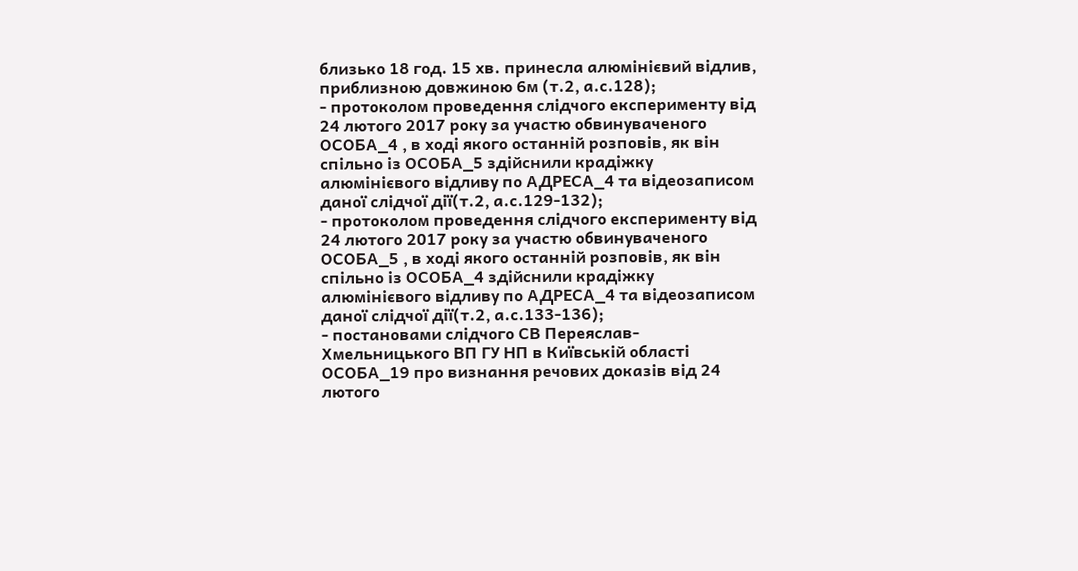близько 18 год. 15 хв. принесла алюмінієвий відлив, приблизною довжиною 6м (т.2, а.с.128);
- протоколом проведення слідчого експерименту від 24 лютого 2017 року за участю обвинуваченого ОСОБА_4 , в ході якого останній розповів, як він спільно із ОСОБА_5 здійснили крадіжку алюмінієвого відливу по АДРЕСА_4 та відеозаписом даної слідчої дії(т.2, а.с.129-132);
- протоколом проведення слідчого експерименту від 24 лютого 2017 року за участю обвинуваченого ОСОБА_5 , в ході якого останній розповів, як він спільно із ОСОБА_4 здійснили крадіжку алюмінієвого відливу по АДРЕСА_4 та відеозаписом даної слідчої дії(т.2, а.с.133-136);
- постановами слідчого СВ Переяслав-Хмельницького ВП ГУ НП в Київській області ОСОБА_19 про визнання речових доказів від 24 лютого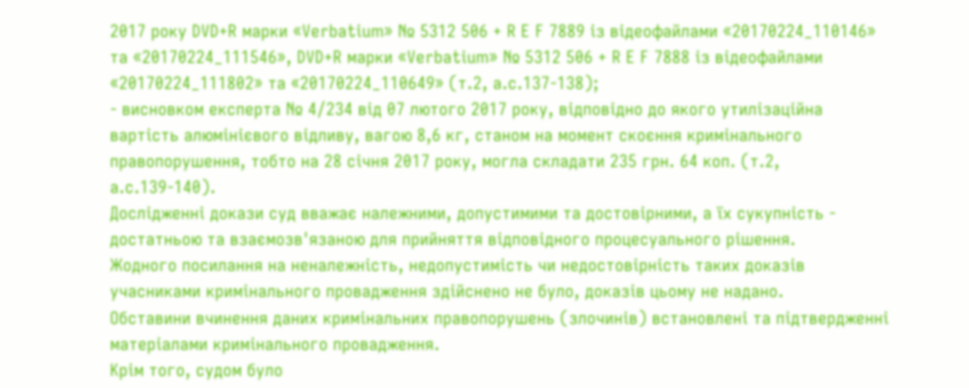2017 року DVD+R марки «Verbatium» № 5312 506 + R E F 7889 із відеофайлами «20170224_110146» та «20170224_111546», DVD+R марки «Verbatium» № 5312 506 + R E F 7888 із відеофайлами «20170224_111802» та «20170224_110649» (т.2, а.с.137-138);
- висновком експерта № 4/234 від 07 лютого 2017 року, відповідно до якого утилізаційна вартість алюмінієвого відливу, вагою 8,6 кг, станом на момент скоєння кримінального правопорушення, тобто на 28 січня 2017 року, могла складати 235 грн. 64 коп. (т.2, а.с.139-140).
Дослідженні докази суд вважає належними, допустимими та достовірними, а їх сукупність - достатньою та взаємозв'язаною для прийняття відповідного процесуального рішення.
Жодного посилання на неналежність, недопустимість чи недостовірність таких доказів учасниками кримінального провадження здійснено не було, доказів цьому не надано.
Обставини вчинення даних кримінальних правопорушень (злочинів) встановлені та підтвердженні матеріалами кримінального провадження.
Крім того, судом було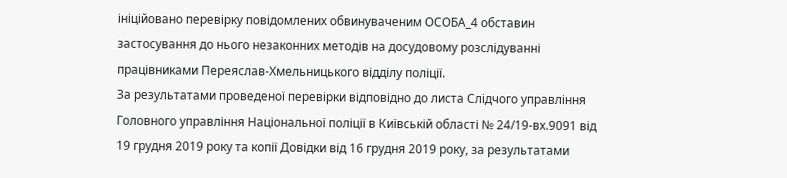ініційовано перевірку повідомлених обвинуваченим ОСОБА_4 обставин застосування до нього незаконних методів на досудовому розслідуванні працівниками Переяслав-Хмельницького відділу поліції.
За результатами проведеної перевірки відповідно до листа Слідчого управління Головного управління Національної поліції в Київській області № 24/19-вх.9091 від 19 грудня 2019 року та копії Довідки від 16 грудня 2019 року, за результатами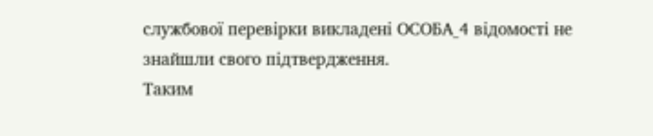службової перевірки викладені ОСОБА_4 відомості не знайшли свого підтвердження.
Таким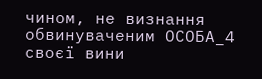чином, не визнання обвинуваченим ОСОБА_4 своєї вини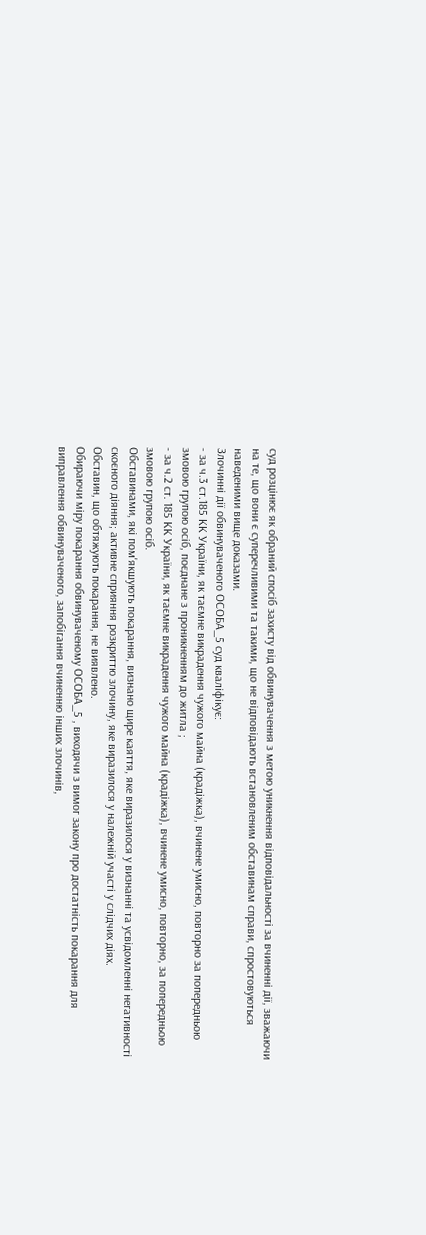суд розцінює як обраний спосіб захисту від обвинувачення з метою уникнення відповідальності за вчиненні дії, зважаючи на те, що вони є суперечливими та такими, що не відповідають встановленим обставинам справи, спростовуються наведеними вище доказами.
Злочинні дії обвинуваченого ОСОБА_5 суд кваліфікує:
- за ч.3 ст.185 КК України, як таємне викрадення чужого майна (крадіжка), вчинене умисно, повторно за попередньою змовою групою осіб, поєднане з проникненням до житла ;
- за ч.2 ст. 185 КК України, як таємне викрадення чужого майна (крадіжка), вчинене умисно, повторно, за попередньою змовою групою осіб.
Обставинами, які пом'якшують покарання, визнано щире каяття, яке виразилося у визнанні та усвідомленні негативності скоєного діяння; активне сприяння розкриттю злочину, яке виразилося у належній участі у слідчих діях.
Обставин, що обтяжують покарання, не виявлено.
Обираючи міру покарання обвинуваченому ОСОБА_5 , виходячи з вимог закону про достатність покарання для виправлення обвинуваченого, запобігання вчиненню інших злочинів,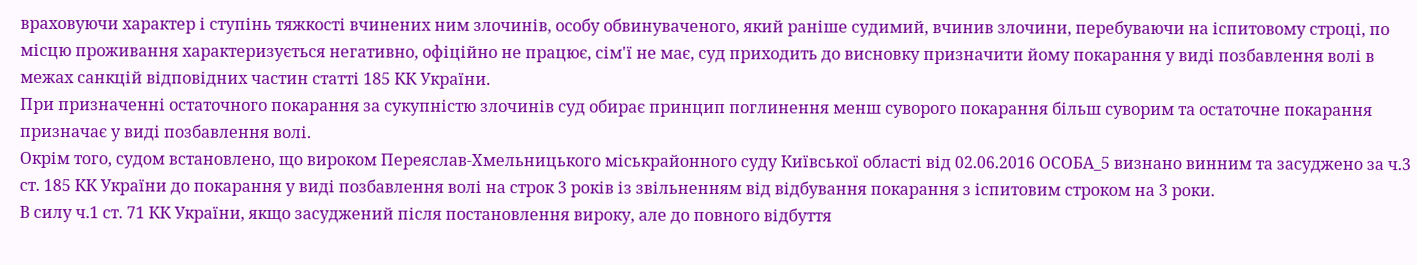враховуючи характер і ступінь тяжкості вчинених ним злочинів, особу обвинуваченого, який раніше судимий, вчинив злочини, перебуваючи на іспитовому строці, по місцю проживання характеризується негативно, офіційно не працює, сім'ї не має, суд приходить до висновку призначити йому покарання у виді позбавлення волі в межах санкцій відповідних частин статті 185 КК України.
При призначенні остаточного покарання за сукупністю злочинів суд обирає принцип поглинення менш суворого покарання більш суворим та остаточне покарання призначає у виді позбавлення волі.
Окрім того, судом встановлено, що вироком Переяслав-Хмельницького міськрайонного суду Київської області від 02.06.2016 ОСОБА_5 визнано винним та засуджено за ч.3 ст. 185 КК України до покарання у виді позбавлення волі на строк 3 років із звільненням від відбування покарання з іспитовим строком на 3 роки.
В силу ч.1 ст. 71 КК України, якщо засуджений після постановлення вироку, але до повного відбуття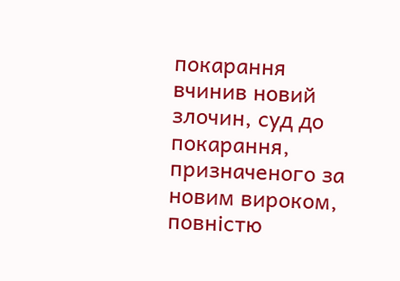покарання вчинив новий злочин, суд до покарання, призначеного за новим вироком, повністю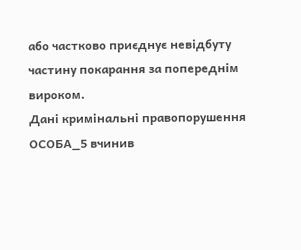або частково приєднує невідбуту частину покарання за попереднім вироком.
Дані кримінальні правопорушення ОСОБА_5 вчинив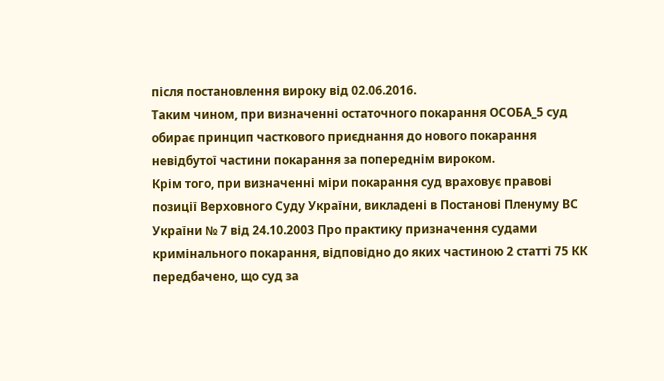після постановлення вироку від 02.06.2016.
Таким чином, при визначенні остаточного покарання ОСОБА_5 суд обирає принцип часткового приєднання до нового покарання невідбутої частини покарання за попереднім вироком.
Крім того, при визначенні міри покарання суд враховує правові позиції Верховного Суду України, викладені в Постанові Пленуму ВС України № 7 від 24.10.2003 Про практику призначення судами кримінального покарання, відповідно до яких частиною 2 статті 75 КК передбачено, що суд за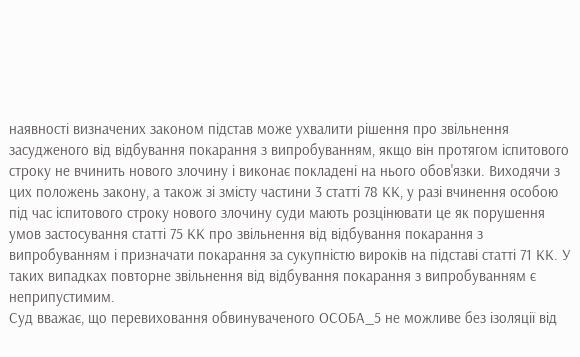наявності визначених законом підстав може ухвалити рішення про звільнення засудженого від відбування покарання з випробуванням, якщо він протягом іспитового строку не вчинить нового злочину і виконає покладені на нього обов'язки. Виходячи з цих положень закону, а також зі змісту частини 3 статті 78 КК, у разі вчинення особою під час іспитового строку нового злочину суди мають розцінювати це як порушення умов застосування статті 75 КК про звільнення від відбування покарання з випробуванням і призначати покарання за сукупністю вироків на підставі статті 71 КК. У таких випадках повторне звільнення від відбування покарання з випробуванням є неприпустимим.
Суд вважає, що перевиховання обвинуваченого ОСОБА_5 не можливе без ізоляції від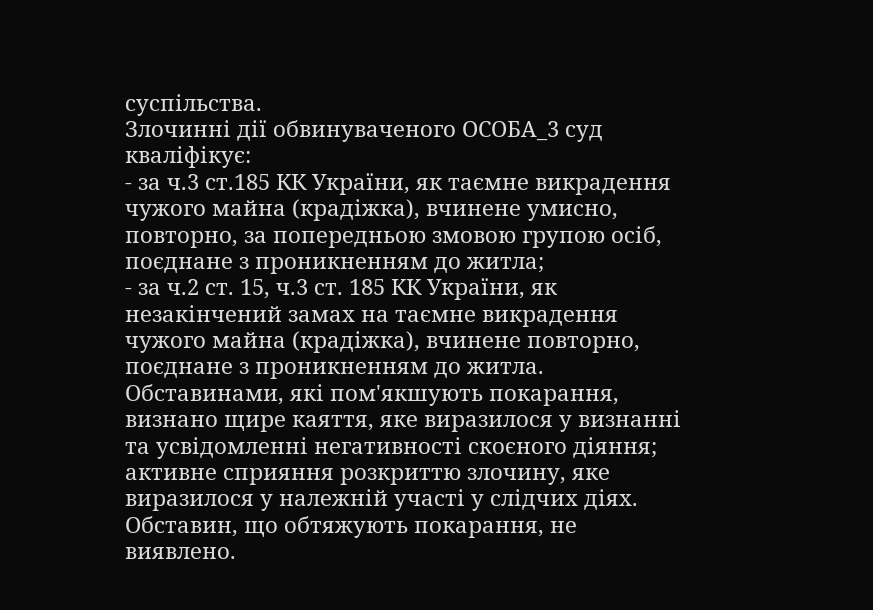суспільства.
Злочинні дії обвинуваченого ОСОБА_3 суд кваліфікує:
- за ч.3 ст.185 КК України, як таємне викрадення чужого майна (крадіжка), вчинене умисно, повторно, за попередньою змовою групою осіб, поєднане з проникненням до житла;
- за ч.2 ст. 15, ч.3 ст. 185 КК України, як незакінчений замах на таємне викрадення чужого майна (крадіжка), вчинене повторно, поєднане з проникненням до житла.
Обставинами, які пом'якшують покарання, визнано щире каяття, яке виразилося у визнанні та усвідомленні негативності скоєного діяння; активне сприяння розкриттю злочину, яке виразилося у належній участі у слідчих діях.
Обставин, що обтяжують покарання, не виявлено.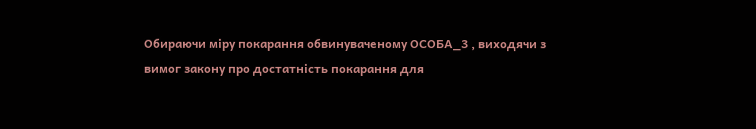Обираючи міру покарання обвинуваченому ОСОБА_3 , виходячи з вимог закону про достатність покарання для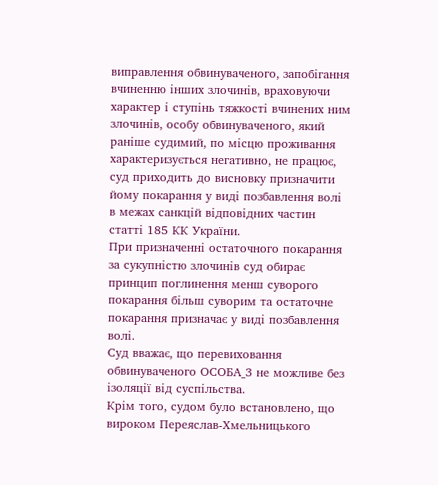виправлення обвинуваченого, запобігання вчиненню інших злочинів, враховуючи характер і ступінь тяжкості вчинених ним злочинів, особу обвинуваченого, який раніше судимий, по місцю проживання характеризується негативно, не працює, суд приходить до висновку призначити йому покарання у виді позбавлення волі в межах санкцій відповідних частин статті 185 КК України.
При призначенні остаточного покарання за сукупністю злочинів суд обирає принцип поглинення менш суворого покарання більш суворим та остаточне покарання призначає у виді позбавлення волі.
Суд вважає, що перевиховання обвинуваченого ОСОБА_3 не можливе без ізоляції від суспільства.
Крім того, судом було встановлено, що вироком Переяслав-Хмельницького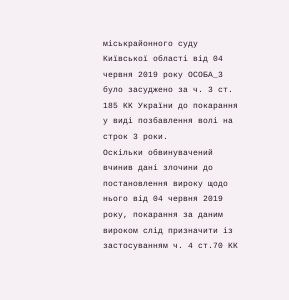міськрайонного суду Київської області від 04 червня 2019 року ОСОБА_3 було засуджено за ч. 3 ст. 185 КК України до покарання у виді позбавлення волі на строк 3 роки.
Оскільки обвинувачений вчинив дані злочини до постановлення вироку щодо нього від 04 червня 2019 року, покарання за даним вироком слід призначити із застосуванням ч. 4 ст.70 КК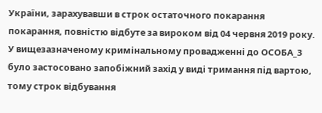України, зарахувавши в строк остаточного покарання покарання, повністю відбуте за вироком від 04 червня 2019 року.
У вищезазначеному кримінальному провадженні до ОСОБА_3 було застосовано запобіжний захід у виді тримання під вартою, тому строк відбування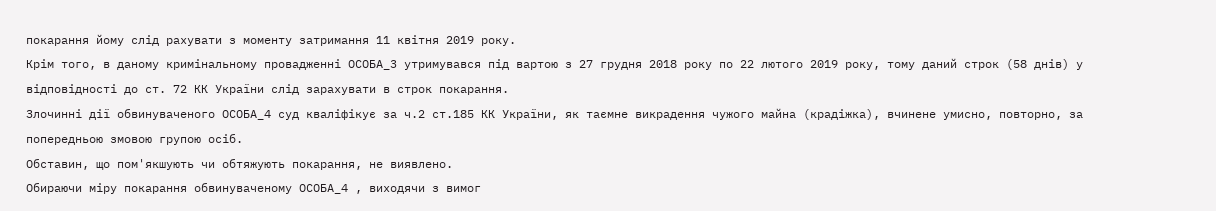покарання йому слід рахувати з моменту затримання 11 квітня 2019 року.
Крім того, в даному кримінальному провадженні ОСОБА_3 утримувався під вартою з 27 грудня 2018 року по 22 лютого 2019 року, тому даний строк (58 днів) у відповідності до ст. 72 КК України слід зарахувати в строк покарання.
Злочинні дії обвинуваченого ОСОБА_4 суд кваліфікує за ч.2 ст.185 КК України, як таємне викрадення чужого майна (крадіжка), вчинене умисно, повторно, за попередньою змовою групою осіб.
Обставин, що пом'якшують чи обтяжують покарання, не виявлено.
Обираючи міру покарання обвинуваченому ОСОБА_4 , виходячи з вимог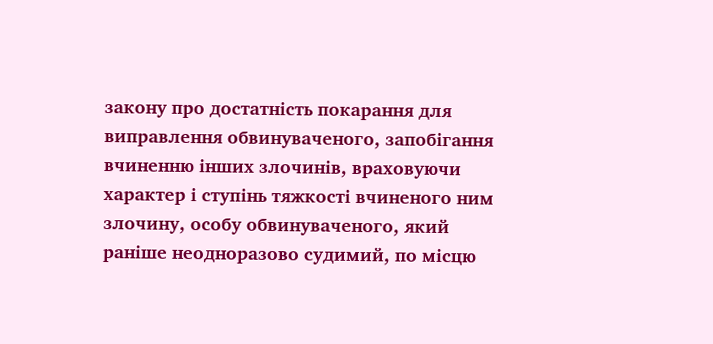закону про достатність покарання для виправлення обвинуваченого, запобігання вчиненню інших злочинів, враховуючи характер і ступінь тяжкості вчиненого ним злочину, особу обвинуваченого, який раніше неодноразово судимий, по місцю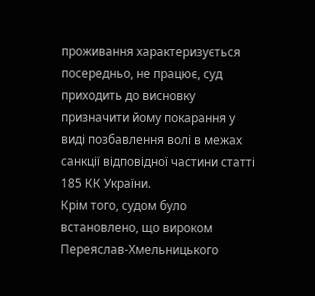проживання характеризується посередньо, не працює, суд приходить до висновку призначити йому покарання у виді позбавлення волі в межах санкції відповідної частини статті 185 КК України.
Крім того, судом було встановлено, що вироком Переяслав-Хмельницького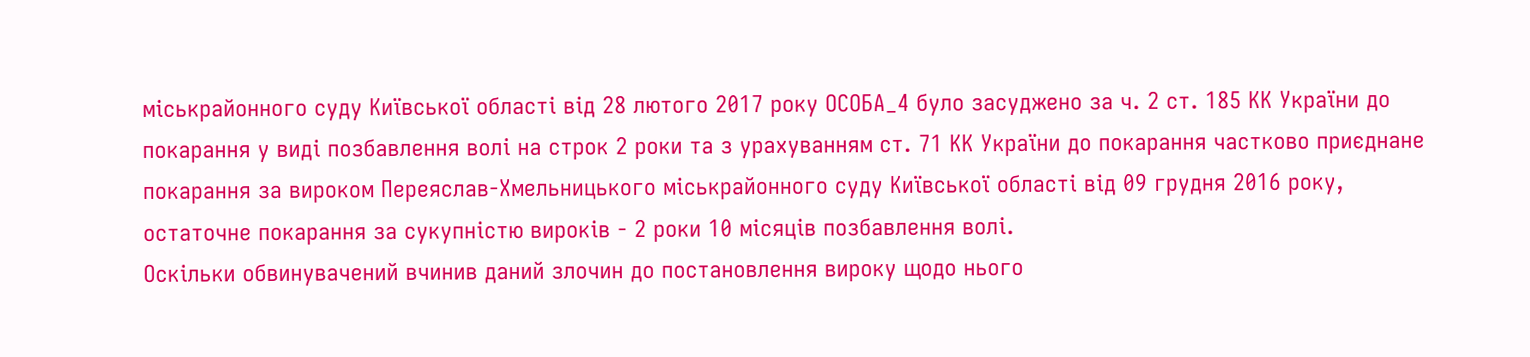міськрайонного суду Київської області від 28 лютого 2017 року ОСОБА_4 було засуджено за ч. 2 ст. 185 КК України до покарання у виді позбавлення волі на строк 2 роки та з урахуванням ст. 71 КК України до покарання частково приєднане покарання за вироком Переяслав-Хмельницького міськрайонного суду Київської області від 09 грудня 2016 року, остаточне покарання за сукупністю вироків - 2 роки 10 місяців позбавлення волі.
Оскільки обвинувачений вчинив даний злочин до постановлення вироку щодо нього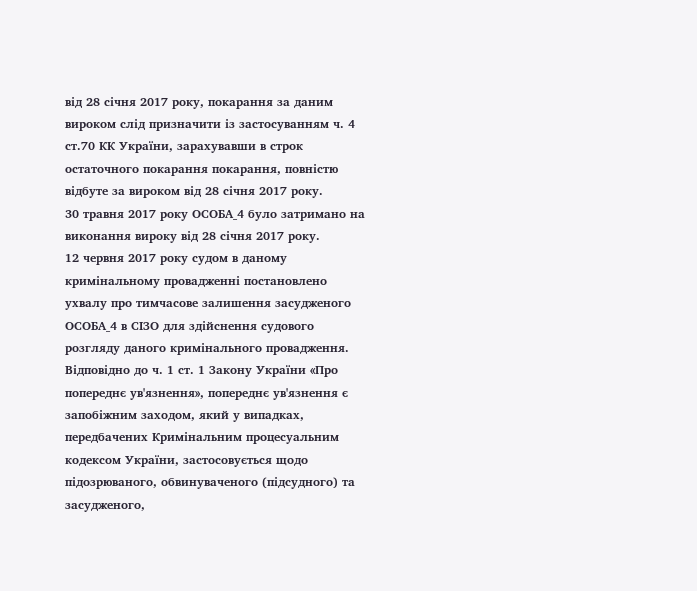від 28 січня 2017 року, покарання за даним вироком слід призначити із застосуванням ч. 4 ст.70 КК України, зарахувавши в строк остаточного покарання покарання, повністю відбуте за вироком від 28 січня 2017 року.
30 травня 2017 року ОСОБА_4 було затримано на виконання вироку від 28 січня 2017 року.
12 червня 2017 року судом в даному кримінальному провадженні постановлено ухвалу про тимчасове залишення засудженого ОСОБА_4 в СІЗО для здійснення судового розгляду даного кримінального провадження.
Відповідно до ч. 1 ст. 1 Закону України «Про попереднє ув'язнення», попереднє ув'язнення є запобіжним заходом, який у випадках, передбачених Кримінальним процесуальним кодексом України, застосовується щодо підозрюваного, обвинуваченого (підсудного) та засудженого,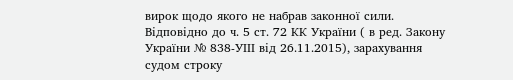вирок щодо якого не набрав законної сили.
Відповідно до ч. 5 ст. 72 КК України ( в ред. Закону України № 838-УІІІ від 26.11.2015), зарахування судом строку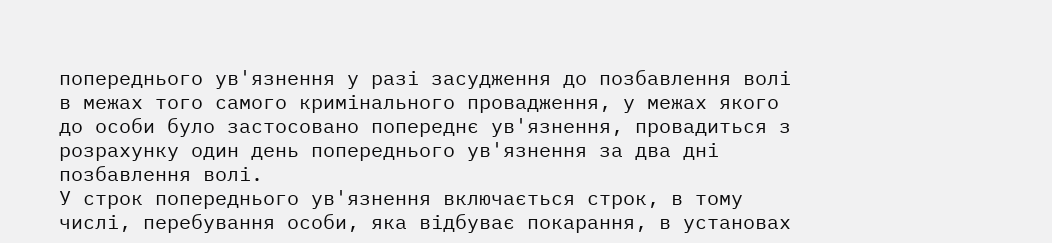попереднього ув'язнення у разі засудження до позбавлення волі в межах того самого кримінального провадження, у межах якого до особи було застосовано попереднє ув'язнення, провадиться з розрахунку один день попереднього ув'язнення за два дні позбавлення волі.
У строк попереднього ув'язнення включається строк, в тому числі, перебування особи, яка відбуває покарання, в установах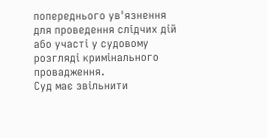попереднього ув'язнення для проведення слідчих дій або участі у судовому розгляді кримінального провадження.
Суд має звільнити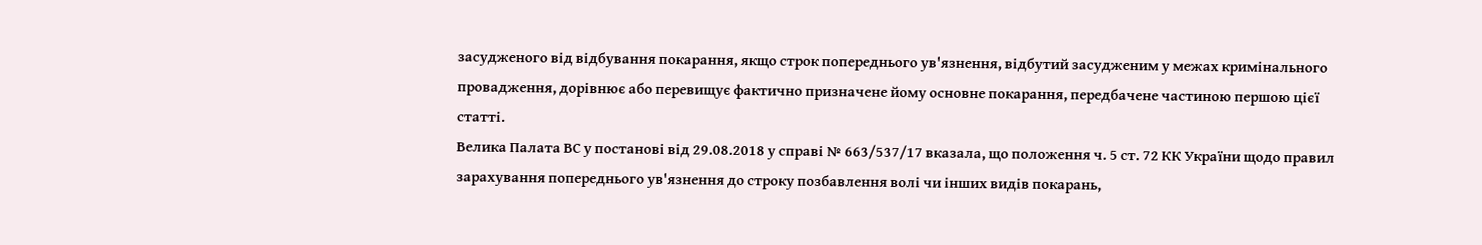засудженого від відбування покарання, якщо строк попереднього ув'язнення, відбутий засудженим у межах кримінального провадження, дорівнює або перевищує фактично призначене йому основне покарання, передбачене частиною першою цієї статті.
Велика Палата ВС у постанові від 29.08.2018 у справі № 663/537/17 вказала, що положення ч. 5 ст. 72 КК України щодо правил зарахування попереднього ув'язнення до строку позбавлення волі чи інших видів покарань,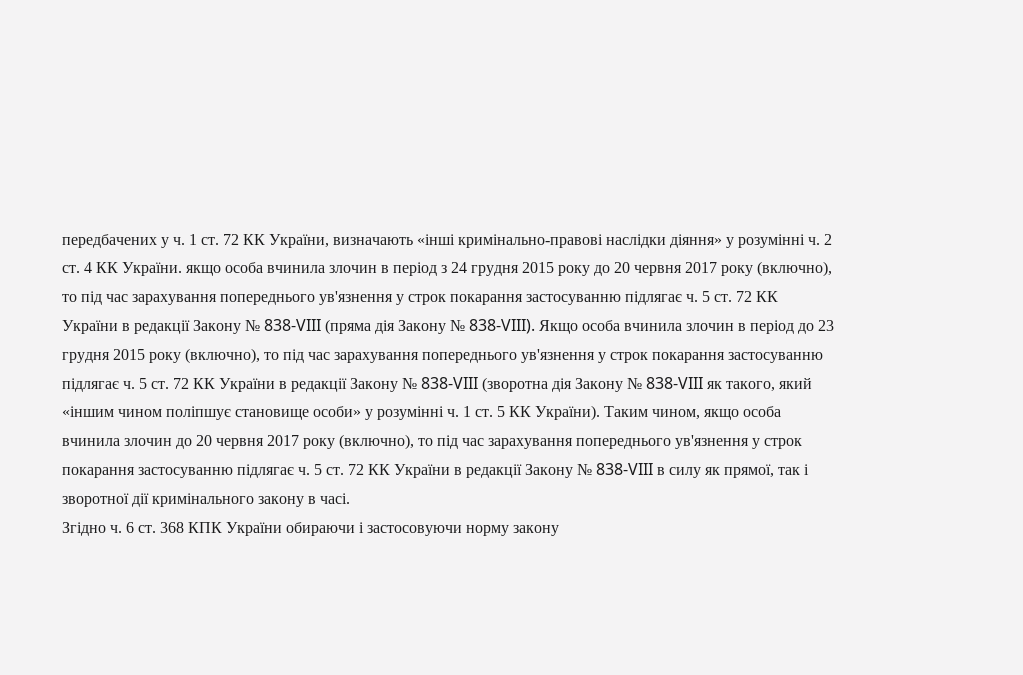передбачених у ч. 1 ст. 72 КК України, визначають «інші кримінально-правові наслідки діяння» у розумінні ч. 2 ст. 4 КК України. якщо особа вчинила злочин в період з 24 грудня 2015 року до 20 червня 2017 року (включно), то під час зарахування попереднього ув'язнення у строк покарання застосуванню підлягає ч. 5 ст. 72 КК України в редакції Закону № 838-VIII (пряма дія Закону № 838-VIII). Якщо особа вчинила злочин в період до 23 грудня 2015 року (включно), то під час зарахування попереднього ув'язнення у строк покарання застосуванню підлягає ч. 5 ст. 72 КК України в редакції Закону № 838-VIII (зворотна дія Закону № 838-VIII як такого, який «іншим чином поліпшує становище особи» у розумінні ч. 1 ст. 5 КК України). Таким чином, якщо особа вчинила злочин до 20 червня 2017 року (включно), то під час зарахування попереднього ув'язнення у строк покарання застосуванню підлягає ч. 5 ст. 72 КК України в редакції Закону № 838-VIII в силу як прямої, так і зворотної дії кримінального закону в часі.
Згідно ч. 6 ст. 368 КПК України обираючи і застосовуючи норму закону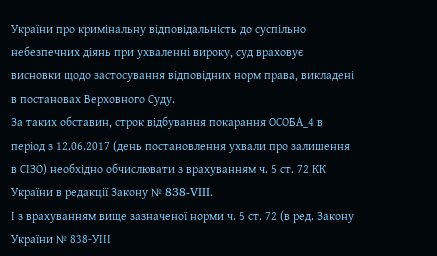України про кримінальну відповідальність до суспільно небезпечних діянь при ухваленні вироку, суд враховує висновки щодо застосування відповідних норм права, викладені в постановах Верховного Суду.
За таких обставин, строк відбування покарання ОСОБА_4 в період з 12.06.2017 (день постановлення ухвали про залишення в СІЗО) необхідно обчислювати з врахуванням ч. 5 ст. 72 КК України в редакції Закону № 838-VIII.
І з врахуванням вище зазначеної норми ч. 5 ст. 72 (в ред. Закону України № 838-УІІІ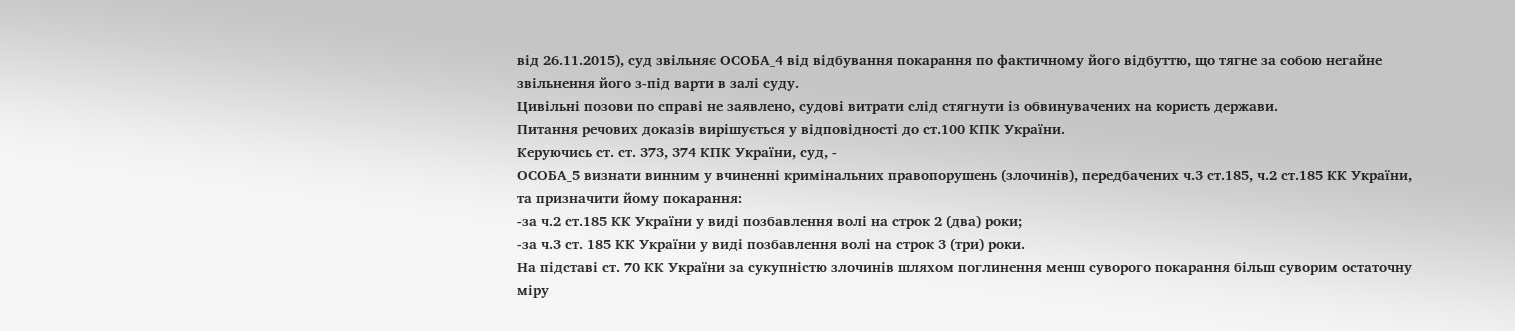від 26.11.2015), суд звільняє ОСОБА_4 від відбування покарання по фактичному його відбуттю, що тягне за собою негайне звільнення його з-під варти в залі суду.
Цивільні позови по справі не заявлено, судові витрати слід стягнути із обвинувачених на користь держави.
Питання речових доказів вирішується у відповідності до ст.100 КПК України.
Керуючись ст. ст. 373, 374 КПК України, суд, -
ОСОБА_5 визнати винним у вчиненні кримінальних правопорушень (злочинів), передбачених ч.3 ст.185, ч.2 ст.185 КК України, та призначити йому покарання:
-за ч.2 ст.185 КК України у виді позбавлення волі на строк 2 (два) роки;
-за ч.3 ст. 185 КК України у виді позбавлення волі на строк 3 (три) роки.
На підставі ст. 70 КК України за сукупністю злочинів шляхом поглинення менш суворого покарання більш суворим остаточну міру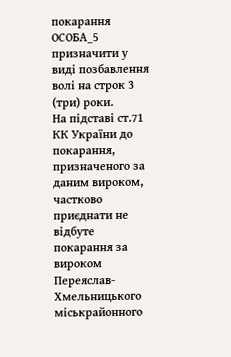покарання ОСОБА_5 призначити у виді позбавлення волі на строк 3 (три) роки.
На підставі ст.71 КК України до покарання, призначеного за даним вироком, частково приєднати не відбуте покарання за вироком Переяслав-Хмельницького міськрайонного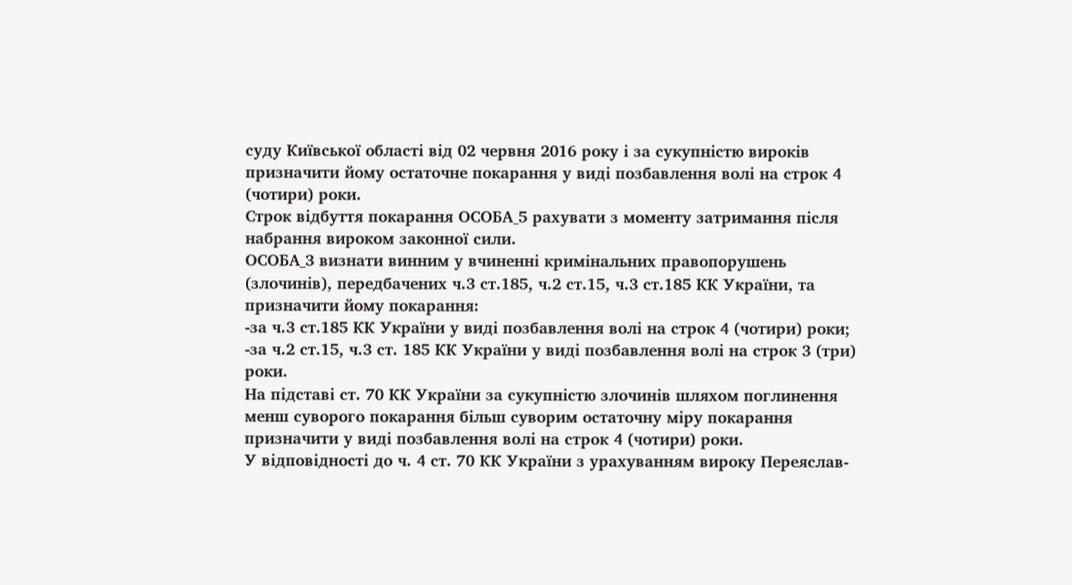суду Київської області від 02 червня 2016 року і за сукупністю вироків призначити йому остаточне покарання у виді позбавлення волі на строк 4 (чотири) роки.
Строк відбуття покарання ОСОБА_5 рахувати з моменту затримання після набрання вироком законної сили.
ОСОБА_3 визнати винним у вчиненні кримінальних правопорушень (злочинів), передбачених ч.3 ст.185, ч.2 ст.15, ч.3 ст.185 КК України, та призначити йому покарання:
-за ч.3 ст.185 КК України у виді позбавлення волі на строк 4 (чотири) роки;
-за ч.2 ст.15, ч.3 ст. 185 КК України у виді позбавлення волі на строк 3 (три) роки.
На підставі ст. 70 КК України за сукупністю злочинів шляхом поглинення менш суворого покарання більш суворим остаточну міру покарання призначити у виді позбавлення волі на строк 4 (чотири) роки.
У відповідності до ч. 4 ст. 70 КК України з урахуванням вироку Переяслав-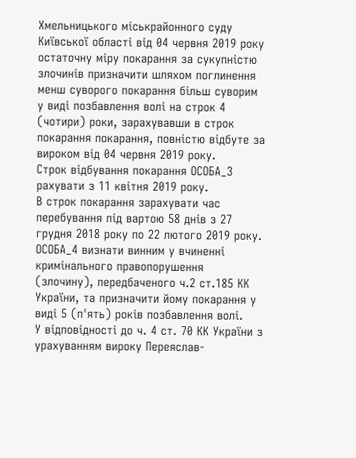Хмельницького міськрайонного суду Київської області від 04 червня 2019 року остаточну міру покарання за сукупністю злочинів призначити шляхом поглинення менш суворого покарання більш суворим у виді позбавлення волі на строк 4 (чотири) роки, зарахувавши в строк покарання покарання, повністю відбуте за вироком від 04 червня 2019 року.
Строк відбування покарання ОСОБА_3 рахувати з 11 квітня 2019 року.
В строк покарання зарахувати час перебування під вартою 58 днів з 27 грудня 2018 року по 22 лютого 2019 року.
ОСОБА_4 визнати винним у вчиненні кримінального правопорушення (злочину), передбаченого ч.2 ст.185 КК України, та призначити йому покарання у виді 5 (п'ять) років позбавлення волі.
У відповідності до ч. 4 ст. 70 КК України з урахуванням вироку Переяслав-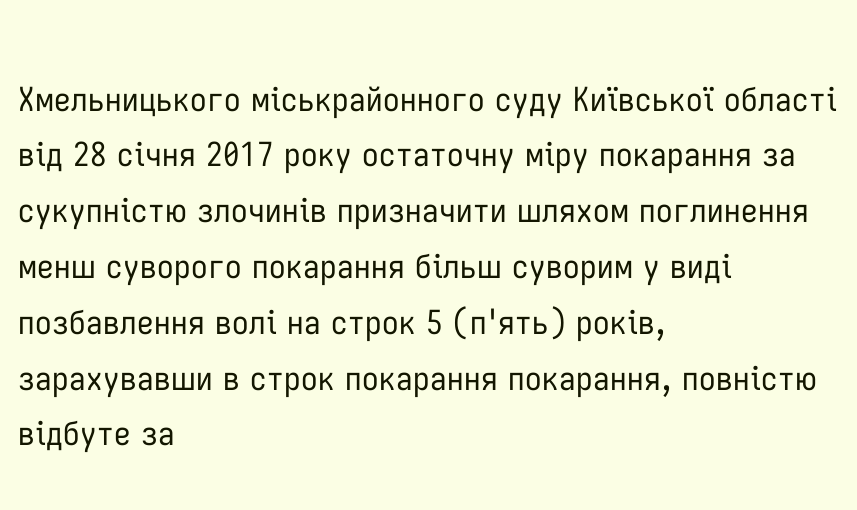Хмельницького міськрайонного суду Київської області від 28 січня 2017 року остаточну міру покарання за сукупністю злочинів призначити шляхом поглинення менш суворого покарання більш суворим у виді позбавлення волі на строк 5 (п'ять) років, зарахувавши в строк покарання покарання, повністю відбуте за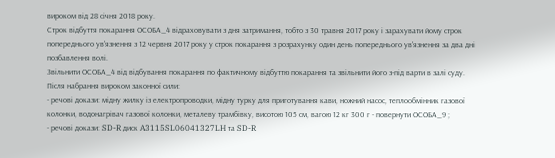вироком від 28 січня 2018 року.
Строк відбуття покарання ОСОБА_4 відраховувати з дня затримання, тобто з 30 травня 2017 року і зарахувати йому строк попереднього ув'язнення з 12 червня 2017 року у строк покарання з розрахунку один день попереднього ув'язнення за два дні позбавлення волі.
Звільнити ОСОБА_4 від відбування покарання по фактичному відбуттю покарання та звільнити його з-під варти в залі суду.
Після набрання вироком законної сили:
- речові докази: мідну жилку із електропроводки, мідну турку для приготування кави, ножний насос, теплообмінник газової колонки, водонагрівач газової колонки, металеву трамбівку, висотою 105 см, вагою 12 кг 300 г - повернути ОСОБА_9 ;
- речові докази: SD-R диск A3115SL06041327LH та SD-R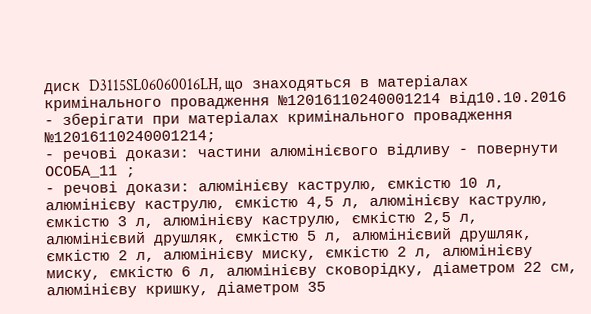диск D3115SL06060016LH, що знаходяться в матеріалах кримінального провадження №12016110240001214 від10.10.2016 - зберігати при матеріалах кримінального провадження №12016110240001214;
- речові докази: частини алюмінієвого відливу - повернути ОСОБА_11 ;
- речові докази: алюмінієву каструлю, ємкістю 10 л, алюмінієву каструлю, ємкістю 4,5 л, алюмінієву каструлю, ємкістю 3 л, алюмінієву каструлю, ємкістю 2,5 л, алюмінієвий друшляк, ємкістю 5 л, алюмінієвий друшляк, ємкістю 2 л, алюмінієву миску, ємкістю 2 л, алюмінієву миску, ємкістю 6 л, алюмінієву сковорідку, діаметром 22 см, алюмінієву кришку, діаметром 35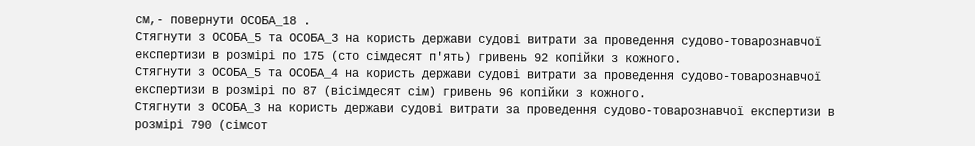см,- повернути ОСОБА_18 .
Стягнути з ОСОБА_5 та ОСОБА_3 на користь держави судові витрати за проведення судово-товарознавчої експертизи в розмірі по 175 (сто сімдесят п'ять) гривень 92 копійки з кожного.
Стягнути з ОСОБА_5 та ОСОБА_4 на користь держави судові витрати за проведення судово-товарознавчої експертизи в розмірі по 87 (вісімдесят сім) гривень 96 копійки з кожного.
Стягнути з ОСОБА_3 на користь держави судові витрати за проведення судово-товарознавчої експертизи в розмірі 790 (сімсот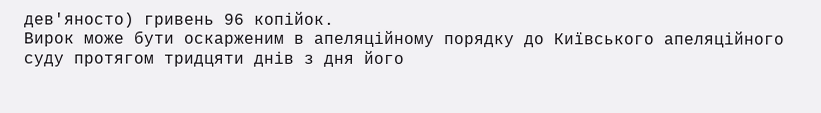дев'яносто) гривень 96 копійок.
Вирок може бути оскарженим в апеляційному порядку до Київського апеляційного суду протягом тридцяти днів з дня його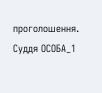проголошення.
Суддя ОСОБА_1